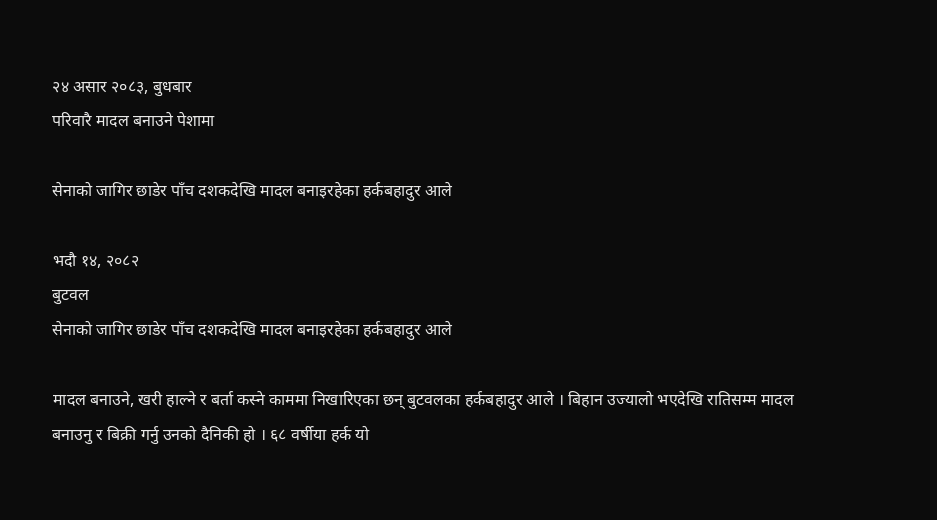२४ असार २०८३, बुधबार
परिवारै मादल बनाउने पेशामा

सेनाको जागिर छाडेर पाँच दशकदेखि मादल बनाइरहेका हर्कबहादुर आले

भदौ १४, २०८२
बुटवल
सेनाको जागिर छाडेर पाँच दशकदेखि मादल बनाइरहेका हर्कबहादुर आले

मादल बनाउने, खरी हाल्ने र बर्ता कस्ने काममा निखारिएका छन् बुटवलका हर्कबहादुर आले । बिहान उज्यालो भएदेखि रातिसम्म मादल बनाउनु र बिक्री गर्नु उनको दैनिकी हो । ६८ वर्षीया हर्क यो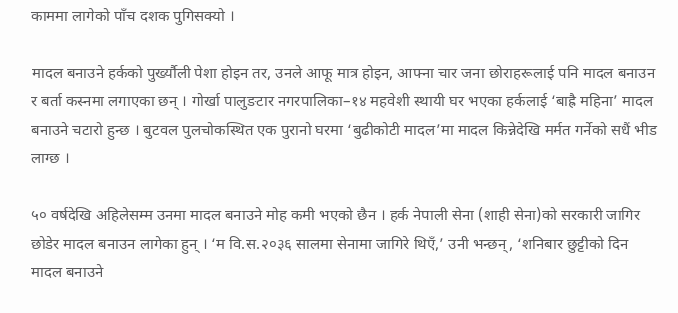काममा लागेको पाँच दशक पुगिसक्यो ।

मादल बनाउने हर्कको पुर्ख्यौली पेशा होइन तर, उनले आफू मात्र होइन, आफ्ना चार जना छोराहरूलाई पनि मादल बनाउन र बर्ता कस्नमा लगाएका छन् । गोर्खा पालुङटार नगरपालिका–१४ महवेशी स्थायी घर भएका हर्कलाई ‘बाह्रै महिना’ मादल बनाउने चटारो हुन्छ । बुटवल पुलचोकस्थित एक पुरानो घरमा ‘बुढीकोटी मादल’मा मादल किन्नेदेखि मर्मत गर्नेको सधैं भीड लाग्छ ।

५० वर्षदेखि अहिलेसम्म उनमा मादल बनाउने मोह कमी भएको छैन । हर्क नेपाली सेना (शाही सेना)को सरकारी जागिर छोडेर मादल बनाउन लागेका हुन् । ‘म वि.स.२०३६ सालमा सेनामा जागिरे थिएँ,’ उनी भन्छन्, ‘शनिबार छुट्टीको दिन मादल बनाउने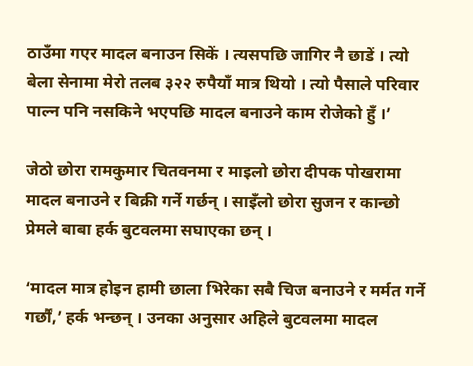ठाउँमा गएर मादल बनाउन सिकें । त्यसपछि जागिर नै छाडें । त्यो बेला सेनामा मेरो तलब ३२२ रुपैयाँ मात्र थियो । त्यो पैसाले परिवार पाल्न पनि नसकिने भएपछि मादल बनाउने काम रोजेको हुँ ।’

जेठो छोरा रामकुमार चितवनमा र माइलो छोरा दीपक पोखरामा मादल बनाउने र बिक्री गर्ने गर्छन् । साइँलो छोरा सुजन र कान्छो प्रेमले बाबा हर्क बुटवलमा सघाएका छन् ।

‘मादल मात्र होइन हामी छाला भिरेका सबै चिज बनाउने र मर्मत गर्ने गर्छौं,’ हर्क भन्छन् । उनका अनुसार अहिले बुटवलमा मादल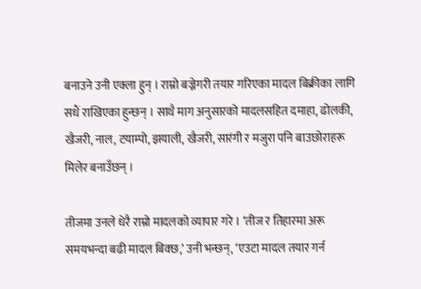बनाउने उनी एक्ला हुन् । राम्रो बज्नेगरी तयार गरिएका मादल बिक्रीका लागि सधैं राखिएका हुन्छन् । साथै माग अनुसारको मादलसहित दमाहा, ढोलकी, खैजरी, नाल, टयाम्पो, झयाली, खैजरी, सारंगी र मजुरा पनि बाउछोराहरू मिलेर बनाउँछन् ।

तीजमा उनले धेरै राम्रो मादलको व्यापार गरे । ‘तीज र तिहारमा अरू समयभन्दा बढी मादल बिक्छ,’ उनी भन्छन्, ‘एउटा मादल तयार गर्न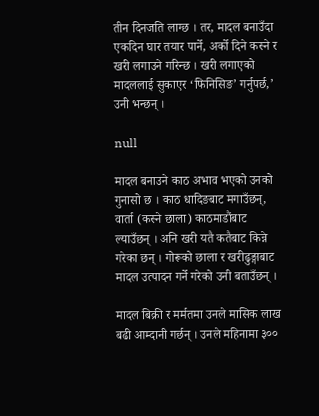तीन दिनजति लाग्छ । तर, मादल बनाउँदा एकदिन घार तयार पार्ने, अर्को दिने कस्ने र खरी लगाउने गरिन्छ । खरी लगाएको मादललाई सुकाएर ‘फिनिसिङ’ गर्नुपर्छ,’ उनी भन्छन् ।

null

मादल बनाउने काठ अभाव भएको उनको गुनासो छ । काठ धादिङबाट मगाउँछन्, वार्ता (कस्ने छाला) काठमाडौंबाट ल्याउँछन् । अनि खरी यतै कतैबाट किन्ने गरेका छन् । गोरूको छाला र खरीढुङ्गाबाट मादल उत्पादन गर्ने गरेको उनी बताउँछन् ।

मादल बिक्री र मर्मतमा उनले मासिक लाख बढी आम्दानी गर्छन् । उनले महिनामा ३००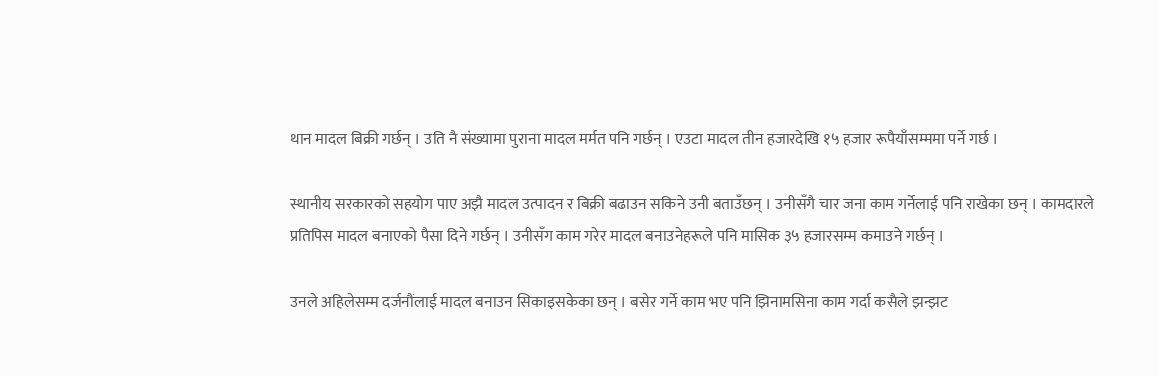थान मादल बिक्री गर्छन् । उति नै संख्यामा पुराना मादल मर्मत पनि गर्छन् । एउटा मादल तीन हजारदेखि १५ हजार रूपैयाँसम्ममा पर्ने गर्छ ।

स्थानीय सरकारको सहयोग पाए अझै मादल उत्पादन र बिक्री बढाउन सकिने उनी बताउँछन् । उनीसँगै चार जना काम गर्नेलाई पनि राखेका छन् । कामदारले प्रतिपिस मादल बनाएको पैसा दिने गर्छन् । उनीसँग काम गरेर मादल बनाउनेहरूले पनि मासिक ३५ हजारसम्म कमाउने गर्छन् ।

उनले अहिलेसम्म दर्जनौंलाई मादल बनाउन सिकाइसकेका छन् । बसेर गर्ने काम भए पनि झिनामसिना काम गर्दा कसैले झन्झट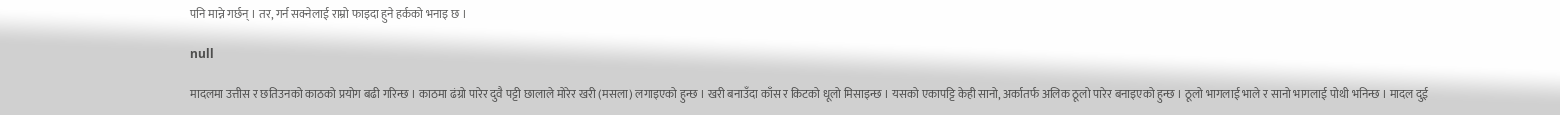पनि मान्ने गर्छन् । तर, गर्न सक्नेलाई राम्रो फाइदा हुने हर्कको भनाइ छ ।

null

मादलमा उत्तीस र छतिउनको काठको प्रयोग बढी गरिन्छ । काठमा ढंग्रो पारेर दुवै पट्टी छालाले मोरेर खरी (मसला) लगाइएको हुन्छ । खरी बनाउँदा काँस र किटको धूलो मिसाइन्छ । यसको एकापट्टि केही सानो, अर्कातर्फ अलिक ठूलो पारेर बनाइएको हुन्छ । ठूलो भागलाई भाले र सानो भागलाई पोथी भनिन्छ । मादल दुई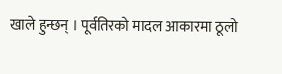खाले हुन्छन् । पूर्वतिरको मादल आकारमा ठूलो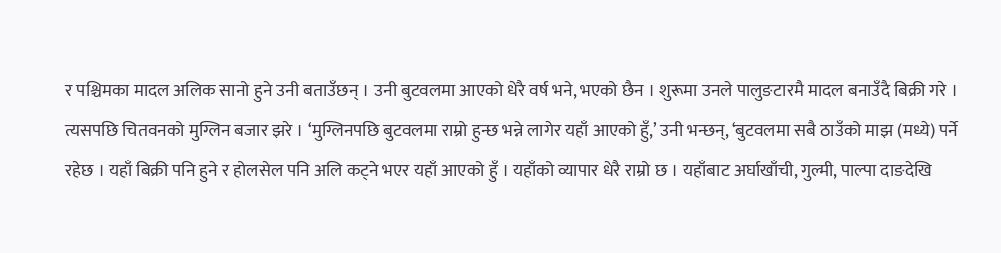र पश्चिमका मादल अलिक सानो हुने उनी बताउँछन् । उनी बुटवलमा आएको धेरै वर्ष भने, भएको छैन । शुरूमा उनले पालुङटारमै मादल बनाउँदै बिक्री गरे । त्यसपछि चितवनको मुग्लिन बजार झरे । ‘मुग्लिनपछि बुटवलमा राम्रो हुन्छ भन्ने लागेर यहाँ आएको हुँ,’ उनी भन्छन्, ‘बुटवलमा सबै ठाउँको माझ (मध्ये) पर्ने रहेछ । यहाँ बिक्री पनि हुने र होलसेल पनि अलि कट्ने भएर यहाँ आएको हुँ । यहाँको व्यापार धेरै राम्रो छ । यहाँबाट अर्घाखाँची, गुल्मी, पाल्पा दाङदेखि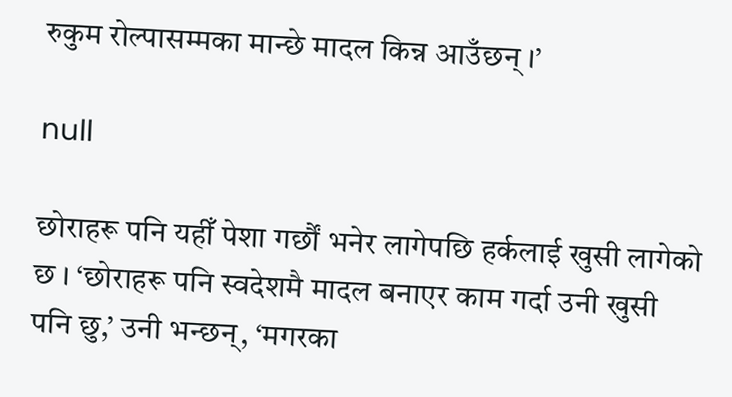रुकुम रोल्पासम्मका मान्छे मादल किन्न आउँछन् ।’

null

छोराहरू पनि यहीँ पेशा गर्छौं भनेर लागेपछि हर्कलाई खुसी लागेको छ । ‘छोराहरू पनि स्वदेशमै मादल बनाएर काम गर्दा उनी खुसी पनि छु,’ उनी भन्छन्, ‘मगरका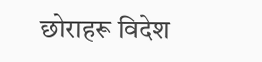छोराहरू विदेश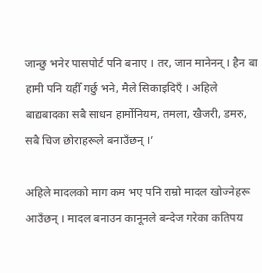जान्छु भनेर पासपोर्ट पनि बनाए । तर, जान मानेनन् । हैन बा हामी पनि यहीँ गर्छु भने, मैले सिकाइदिएँ । अहिले बाद्यबादका सबै साधन हार्मोनियम, तमला, खैजरी, डमरु, सबै चिज छोराहरूले बनाउँछन् ।’

अहिले मादलको माग कम भए पनि राम्रो मादल खोज्नेहरू आउँछन् । मादल बनाउन कानूनले बन्देज गरेका कतिपय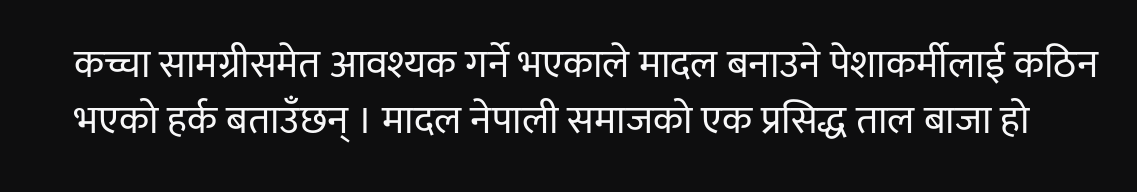कच्चा सामग्रीसमेत आवश्यक गर्ने भएकाले मादल बनाउने पेशाकर्मीलाई कठिन भएको हर्क बताउँछन् । मादल नेपाली समाजको एक प्रसिद्ध ताल बाजा हो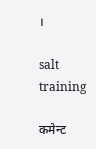।

salt training

कमेन्ट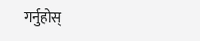गर्नुहोस्